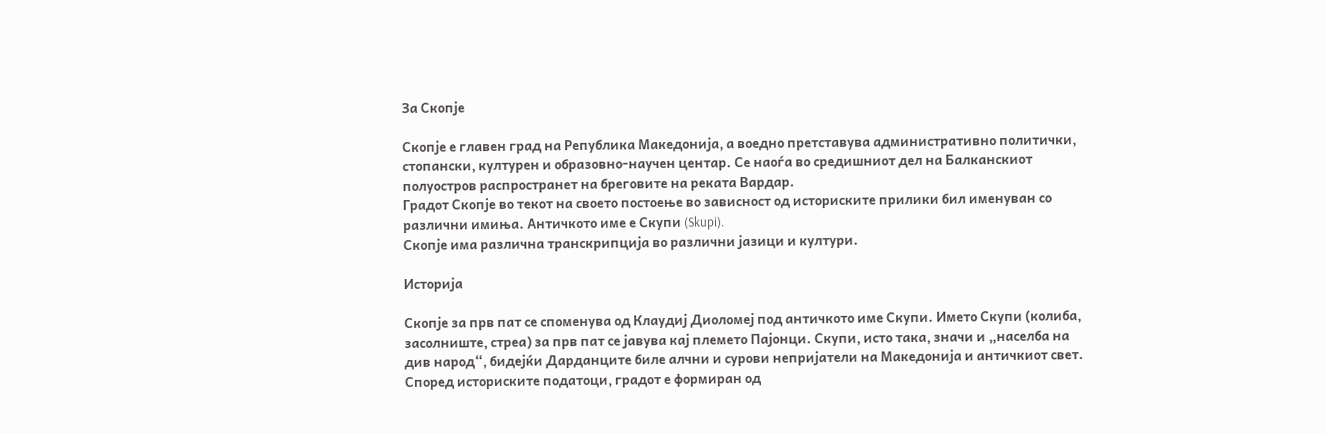За Скопје

Скопје е главен град на Република Македонија, а воедно претставува административно политички, стопански, културен и образовно-научен центар. Се наоѓа во средишниот дел на Балканскиот полуостров распространет на бреговите на реката Вардар.
Градот Скопје во текот на своето постоење во зависност од историските прилики бил именуван со различни имиња. Античкото име е Скупи (Skupi).
Скопје има различна транскрипција во различни јазици и култури.

Историја

Скопје за прв пат се споменува од Клаудиј Диоломеј под античкото име Скупи. Името Скупи (колиба, засолниште, стреа) за прв пат се јавува кај племето Пајонци. Скупи, исто така, значи и „населба на див народ“, бидејќи Дарданците биле алчни и сурови непријатели на Македонија и античкиот свет.
Според историските податоци, градот е формиран од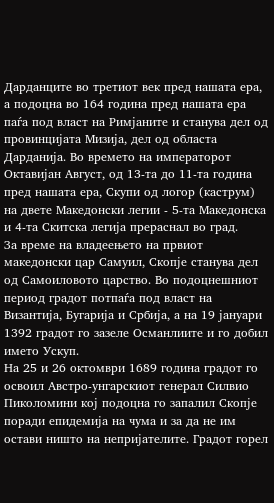Дарданците во третиот век пред нашата ера, а подоцна во 164 година пред нашата ера паѓа под власт на Римјаните и станува дел од провинцијата Мизија, дел од областа Дарданија. Во времето на императорот Октавијан Август, од 13-та до 11-та година пред нашата ера, Скупи од логор (каструм) на двете Македонски легии - 5-та Македонска и 4-та Скитска легија прераснал во град.
За време на владеењето на првиот македонски цар Самуил, Скопје станува дел од Самоиловото царство. Во подоцнешниот период градот потпаѓа под власт на Византија, Бугарија и Србија, а на 19 јануари 1392 градот го зазеле Османлиите и го добил името Ускуп.
На 25 и 26 октомври 1689 година градот го освоил Австро-унгарскиот генерал Силвио Пиколомини кој подоцна го запалил Скопје поради епидемија на чума и за да не им остави ништо на непријателите. Градот горел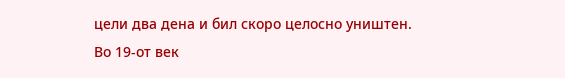цели два дена и бил скоро целосно уништен.
Во 19-от век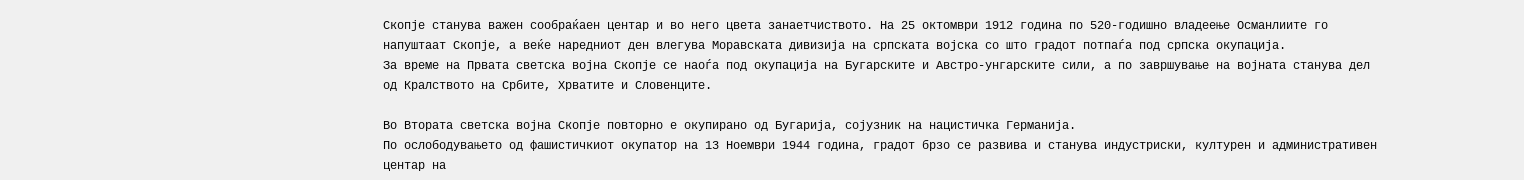Скопје станува важен сообраќаен центар и во него цвета занаетчиството. На 25 октомври 1912 година по 520-годишно владеење Османлиите го напуштаат Скопје, а веќе наредниот ден влегува Моравската дивизија на српската војска со што градот потпаѓа под српска окупација.
За време на Првата светска војна Скопје се наоѓа под окупација на Бугарските и Австро-унгарските сили, а по завршување на војната станува дел од Кралството на Србите, Хрватите и Словенците.

Во Втората светска војна Скопје повторно е окупирано од Бугарија, сојузник на нацистичка Германија.
По ослободувањето од фашистичкиот окупатор на 13 Ноември 1944 година, градот брзо се развива и станува индустриски, културен и административен центар на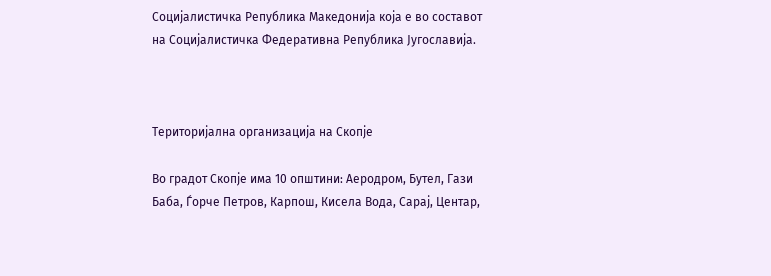Социјалистичка Република Македонија која е во составот на Социјалистичка Федеративна Република Југославија.



Територијална организација на Скопје

Во градот Скопје има 10 општини: Аеродром, Бутел, Гази Баба, Ѓорче Петров, Карпош, Кисела Вода, Сарај, Центар,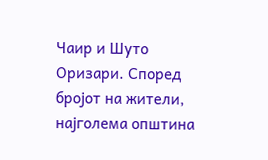Чаир и Шуто Оризари. Според бројот на жители, најголема општина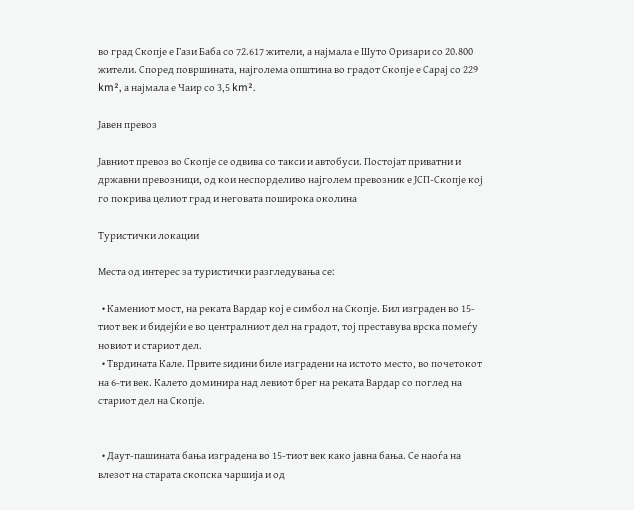во град Скопје е Гази Баба со 72.617 жители, а најмала е Шуто Оризари со 20.800 жители. Според површината, најголема општина во градот Скопје е Сарај со 229 km², а најмала е Чаир со 3,5 km².

Јавен превоз

Јавниот превоз во Скопје се одвива со такси и автобуси. Постојат приватни и државни превозници, од кои неспорделиво најголем превозник е ЈСП-Скопје кој го покрива целиот град и неговата поширока околина

Туристички локации

Места од интерес за туристички разгледувања се:

  • Камениот мост, на реката Вардар кој е симбол на Скопје. Бил изграден во 15-тиот век и бидејќи е во централниот дел на градот, тој преставува врска помеѓу новиот и стариот дел.
  • Тврдината Кале. Првите ѕидини биле изградени на истото место, во почетокот на 6-ти век. Калето доминира над левиот брег на реката Вардар со поглед на стариот дел на Скопје.


  • Даут-пашината бања изградена во 15-тиот век како јавна бања. Се наоѓа на влезот на старата скопска чаршија и од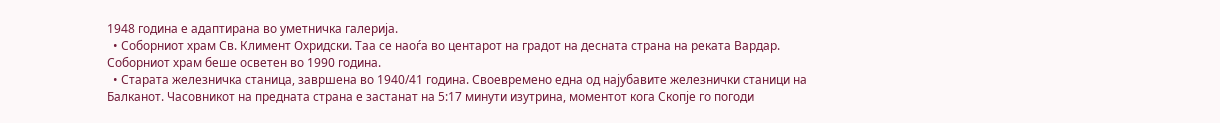1948 година е адаптирана во уметничка галерија.
  • Соборниот храм Св. Климент Охридски. Таа се наоѓа во центарот на градот на десната страна на реката Вардар. Соборниот храм беше осветен во 1990 година.
  • Старата железничка станица, завршена во 1940/41 година. Своевремено една од најубавите железнички станици на Балканот. Часовникот на предната страна е застанат на 5:17 минути изутрина, моментот кога Скопје го погоди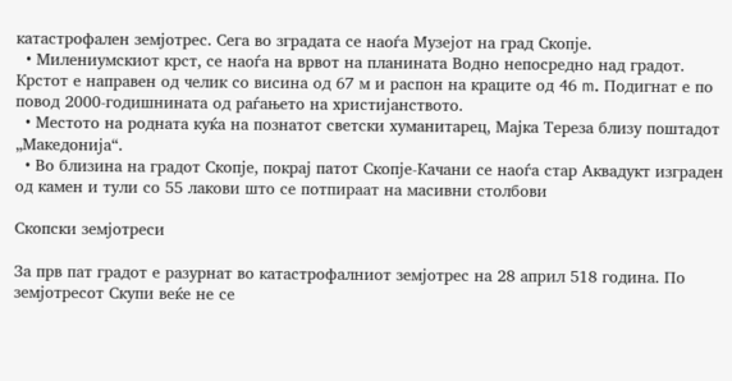катастрофален земјотрес. Сега во зградата се наоѓа Музејот на град Скопје.
  • Милениумскиот крст, се наоѓа на врвот на планината Водно непосредно над градот. Крстот е направен од челик со висина од 67 м и распон на краците од 46 m. Подигнат е по повод 2000-годишнината од раѓањето на христијанството.
  • Местото на родната куќа на познатот светски хуманитарец, Мајка Тереза близу поштадот „Македонија“.
  • Во близина на градот Скопје, покрај патот Скопје-Качани се наоѓа стар Аквадукт изграден од камен и тули со 55 лакови што се потпираат на масивни столбови

Скопски земјотреси

За прв пат градот е разурнат во катастрофалниот земјотрес на 28 април 518 година. По земјотресот Скупи веќе не се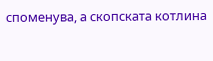споменува, а скопската котлина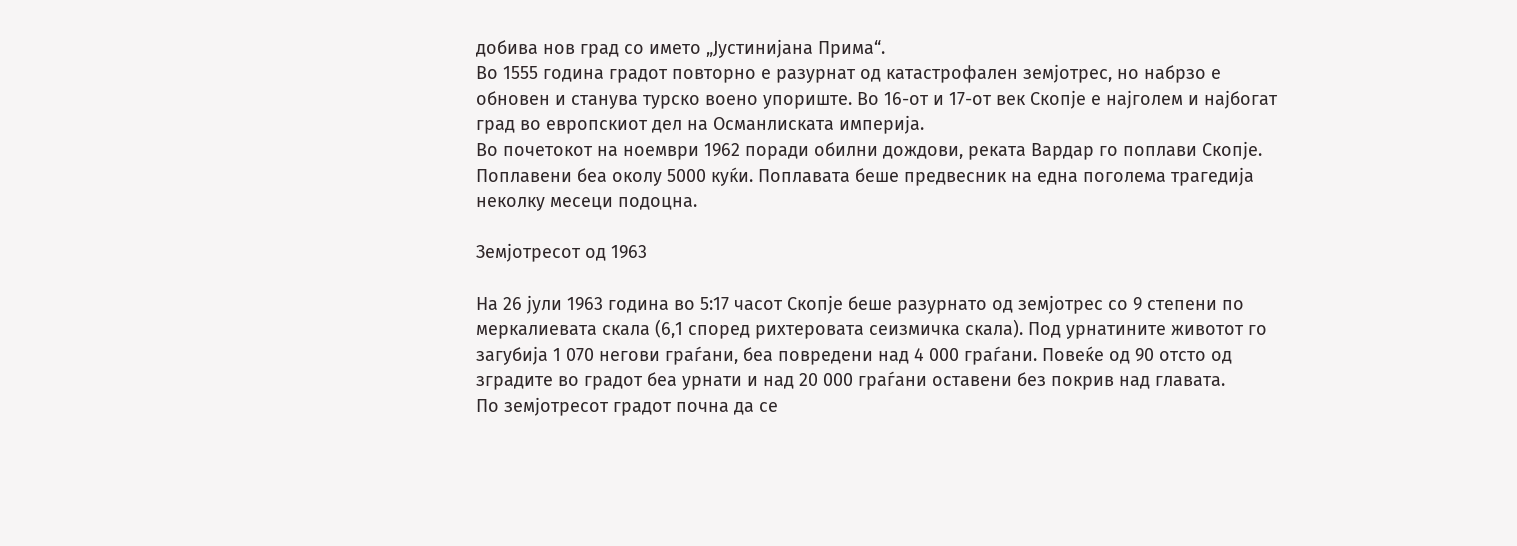добива нов град со името „Јустинијана Прима“.
Во 1555 година градот повторно е разурнат од катастрофален земјотрес, но набрзо е обновен и станува турско воено упориште. Во 16-от и 17-от век Скопје е најголем и најбогат град во европскиот дел на Османлиската империја.
Во почетокот на ноември 1962 поради обилни дождови, реката Вардар го поплави Скопје. Поплавени беа околу 5000 куќи. Поплавата беше предвесник на една поголема трагедија неколку месеци подоцна.

Земјотресот од 1963

На 26 јули 1963 година во 5:17 часот Скопје беше разурнато од земјотрес со 9 степени по меркалиевата скала (6,1 според рихтеровата сеизмичка скала). Под урнатините животот го загубија 1 070 негови граѓани, беа повредени над 4 000 граѓани. Повеќе од 90 отсто од зградите во градот беа урнати и над 20 000 граѓани оставени без покрив над главата.
По земјотресот градот почна да се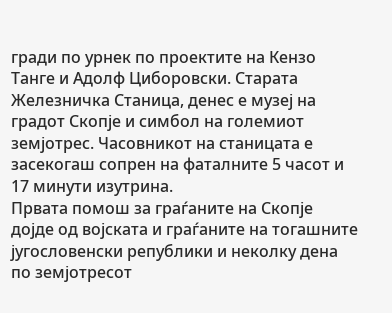гради по урнек по проектите на Кензо Танге и Адолф Циборовски. Старата Железничка Станица, денес е музеј на градот Скопје и симбол на големиот земјотрес. Часовникот на станицата е засекогаш сопрен на фаталните 5 часот и 17 минути изутрина.
Првата помош за граѓаните на Скопје дојде од војската и граѓаните на тогашните југословенски републики и неколку дена по земјотресот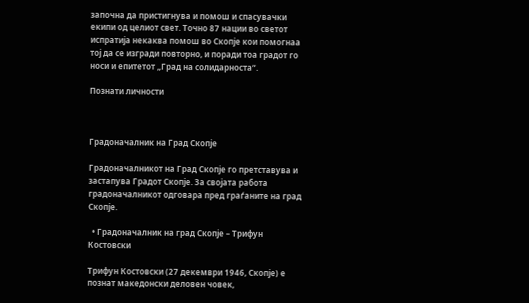започна да пристигнува и помош и спасувачки екипи од целиот свет. Точно 87 нации во светот испратија некаква помош во Скопје кои помогнаа тој да се изгради повторно, и поради тоа градот го носи и епитетот „Град на солидарноста“.

Познати личности



Градоначалник на Град Скопје

Градоначалникот на Град Скопје го претставува и застапува Градот Скопје. За својата работа градоначалникот одговара пред граѓаните на град Скопје.

  • Градоначалник на град Скопје – Трифун Костовски

Трифун Костовски (27 декември 1946, Скопје) е познат македонски деловен човек,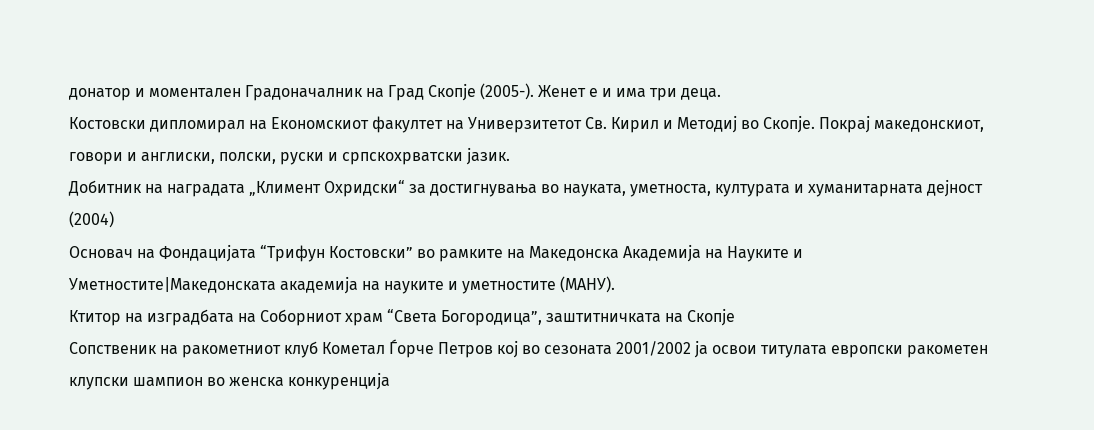донатор и моментален Градоначалник на Град Скопје (2005-). Женет е и има три деца.
Костовски дипломирал на Економскиот факултет на Универзитетот Св. Кирил и Методиј во Скопје. Покрај македонскиот, говори и англиски, полски, руски и српскохрватски јазик.
Добитник на наградата „Климент Охридски“ за достигнувања во науката, уметноста, културата и хуманитарната дејност (2004)
Основач на Фондацијата “Трифун Костовски” во рамките на Македонска Академија на Науките и Уметностите|Македонската академија на науките и уметностите (МАНУ).
Ктитор на изградбата на Соборниот храм “Света Богородица”, заштитничката на Скопје
Сопственик на ракометниот клуб Кометал Ѓорче Петров кој во сезоната 2001/2002 ја освои титулата европски ракометен клупски шампион во женска конкуренција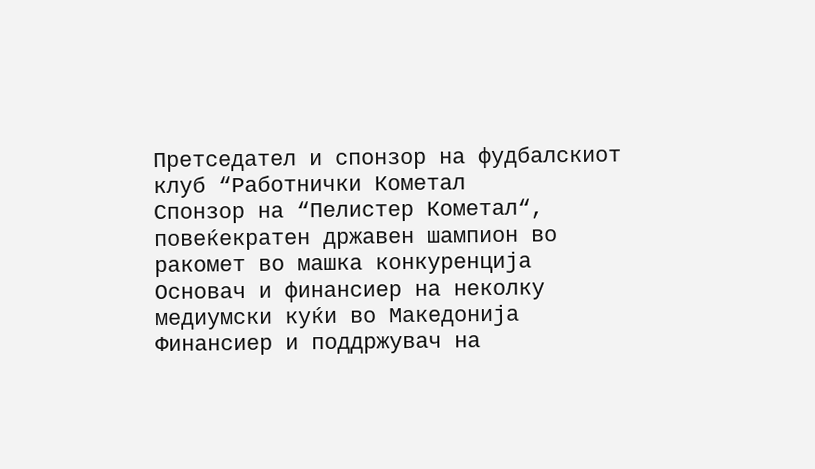Претседател и спонзор на фудбалскиот клуб “Работнички Кометал
Спонзор на “Пелистер Кометал“, повеќекратен државен шампион во ракомет во машка конкуренција
Основач и финансиер на неколку медиумски куќи во Македонија
Финансиер и поддржувач на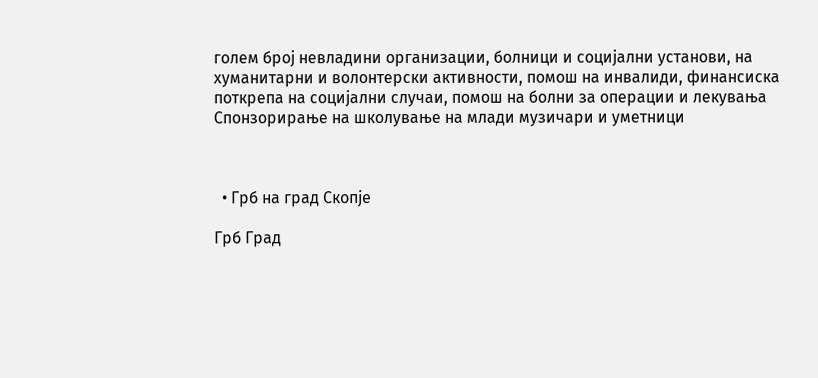голем број невладини организации, болници и социјални установи, на хуманитарни и волонтерски активности, помош на инвалиди, финансиска поткрепа на социјални случаи, помош на болни за операции и лекувања
Спонзорирање на школување на млади музичари и уметници



  • Грб на град Скопје

Грб Град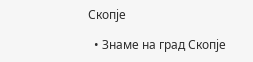Скопје

  • Знаме на град Скопје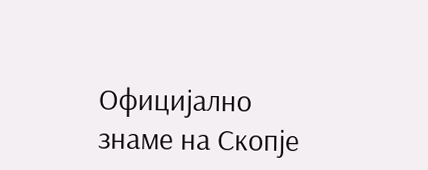Официјално знаме на Скопје